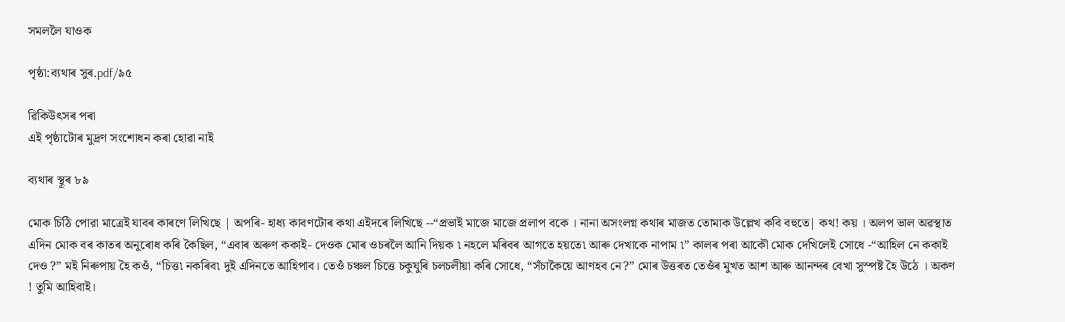সমললৈ যাওক

পৃষ্ঠা:ব্যথাৰ সুৰ.pdf/৯৫

ৱিকিউৎসৰ পৰা
এই পৃষ্ঠাটোৰ মুদ্ৰণ সংশোধন কৰা হোৱা নাই

ব্যথাৰ স্থূৰ ৮৯

মোক চিঠি পোরা মাত্রেই যাবৰ কাৰণে লিখিছে | অপৰি- হাধ্য কাবণটোৰ কথা এইদৰে লিখিছে --“প্রভাই মাজে মাজে প্রলাপ বকে । নানা অসংলগ্ন কথাৰ মাজত তোমাক উল্লেখ কবি বহুতে| কথ! কয় । অলপ ভাল অৱস্থাত এদিন মোক বৰ কাতৰ অনুৰোধ কৰি কৈছিল, “এবাৰ অৰুণ ককাই- দেওক মোৰ ওচৰলৈ আনি দিয়ক ৷ নহলে মৰিবৰ আগতে হয়তে৷ আৰু দেখাকে নাপাম ৷” কালৰ পৰা আকৌ মোক দেখিলেই সোধে -“আহিল নে ককাই দেও ?” মই নিৰুপায় হৈ কওঁ, “চিত্ত৷ নকৰিব৷ দুই এদিনতে আহিপাব। তেওঁ চঞ্চল চিত্তে চকুযুৰি চলচলীয়া কৰি সোধে, “সঁচাকৈয়ে আণহব নে?” মোৰ উত্তৰত তেওঁৰ মুখত আশ আৰু আনন্দৰ বেখা সুস্পষ্ট হৈ উঠে । অকণ ! তুমি আহিবাই।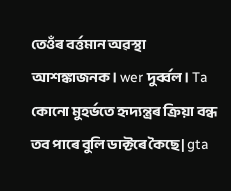তেওঁৰ বৰ্ত্তমান অৱস্থা আশঙ্কাজনক। wer দুৰ্ব্বল। Ta কোনো মুহর্ভতে হৃদ্যন্ত্ৰৰ ক্ৰিয়া বন্ধ তব পাৰে বুলি ডাক্টৰে কৈছে | gta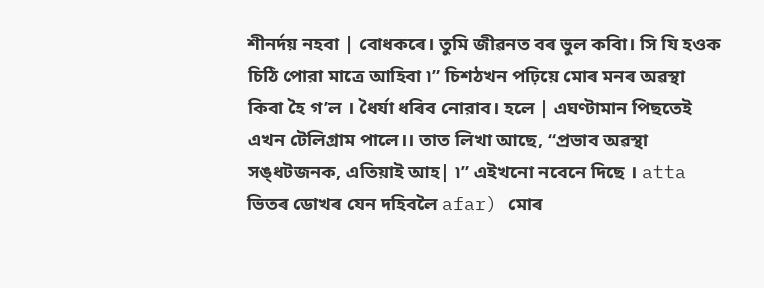শীনর্দয় নহবা | বোধকৰে। তুমি জীৱনত বৰ ভুল কবিা। সি যি হওক চিঠি পোরা মাত্ৰে আহিবা ৷” চিশঠখন পঢ়িয়ে মোৰ মনৰ অৱস্থা কিবা হৈ গ’ল । ধৈর্যা ধৰিব নোরাব। হলে | এঘণ্টামান পিছতেই এখন টেলিগ্রাম পালে।। তাত লিখা আছে, “প্রভাব অৱস্থা সঙ্ধটজনক, এতিয়াই আহ| ৷” এইখনো নবেনে দিছে । atta ভিতৰ ডোখৰ যেন দহিবলৈ afar) মোৰ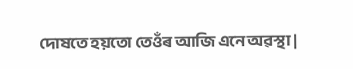দোষতে হয়তো তেওঁৰ আজি এনে অৱস্থা |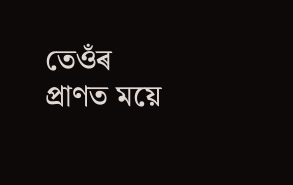তেওঁৰ প্রাণত ময়ে